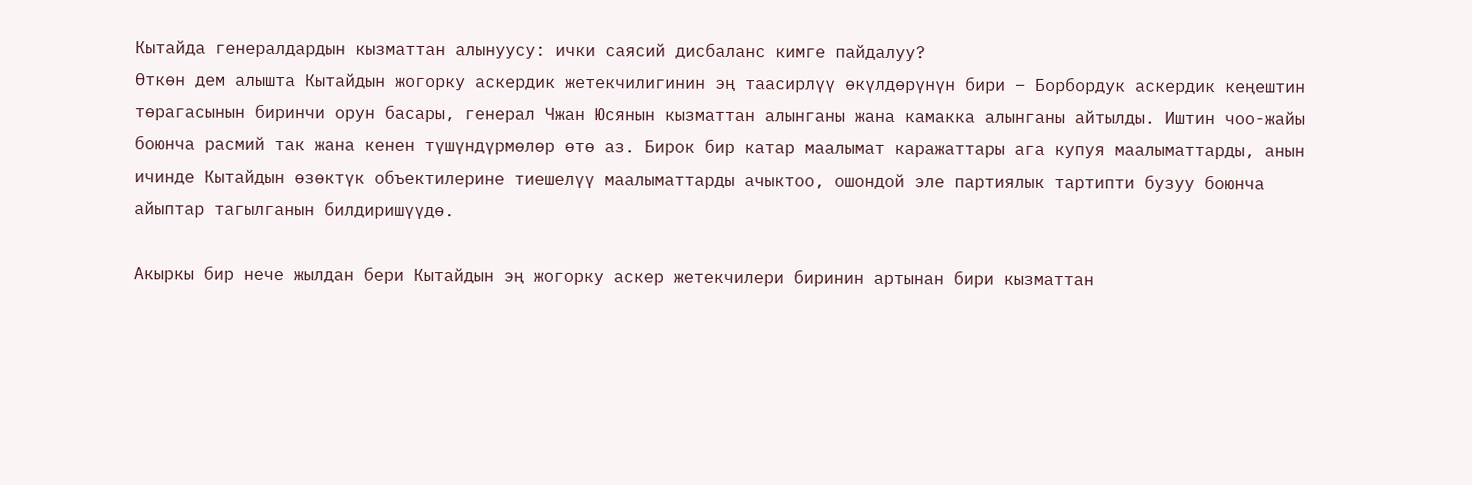Кытайда генералдардын кызматтан алынуусу: ички саясий дисбаланс кимге пайдалуу?
Өткөн дем алышта Кытайдын жогорку аскердик жетекчилигинин эң таасирлүү өкүлдөрүнүн бири – Борбордук аскердик кеңештин төрагасынын биринчи орун басары, генерал Чжан Юсянын кызматтан алынганы жана камакка алынганы айтылды. Иштин чоо-жайы боюнча расмий так жана кенен түшүндүрмөлөр өтө аз. Бирок бир катар маалымат каражаттары ага купуя маалыматтарды, анын ичинде Кытайдын өзөктүк объектилерине тиешелүү маалыматтарды ачыктоо, ошондой эле партиялык тартипти бузуу боюнча айыптар тагылганын билдиришүүдө.

Акыркы бир нече жылдан бери Кытайдын эң жогорку аскер жетекчилери биринин артынан бири кызматтан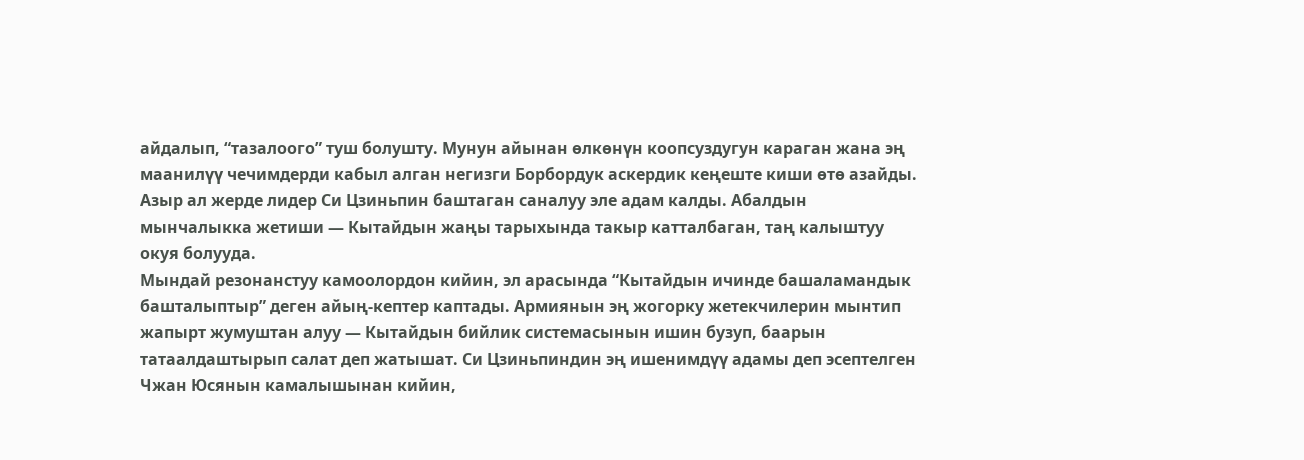айдалып, “тазалоого” туш болушту. Мунун айынан өлкөнүн коопсуздугун караган жана эң маанилүү чечимдерди кабыл алган негизги Борбордук аскердик кеңеште киши өтө азайды. Азыр ал жерде лидер Си Цзиньпин баштаган саналуу эле адам калды. Абалдын мынчалыкка жетиши — Кытайдын жаңы тарыхында такыр катталбаган, таң калыштуу окуя болууда.
Мындай резонанстуу камоолордон кийин, эл арасында “Кытайдын ичинде башаламандык башталыптыр” деген айың-кептер каптады. Армиянын эң жогорку жетекчилерин мынтип жапырт жумуштан алуу — Кытайдын бийлик системасынын ишин бузуп, баарын татаалдаштырып салат деп жатышат. Си Цзиньпиндин эң ишенимдүү адамы деп эсептелген Чжан Юсянын камалышынан кийин,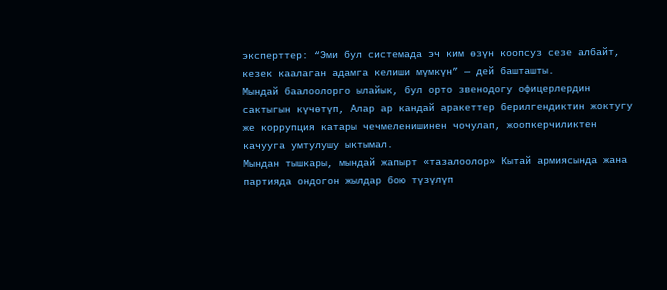эксперттер: “Эми бул системада эч ким өзүн коопсуз сезе албайт, кезек каалаган адамга келиши мүмкүн” — дей башташты.
Мындай баалоолорго ылайык, бул орто звенодогу офицерлердин сактыгын күчөтүп, Алар ар кандай аракеттер берилгендиктин жоктугу же коррупция катары чечмеленишинен чочулап, жоопкерчиликтен качууга умтулушу ыктымал.
Мындан тышкары, мындай жапырт «тазалоолор» Кытай армиясында жана партияда ондогон жылдар бою түзүлүп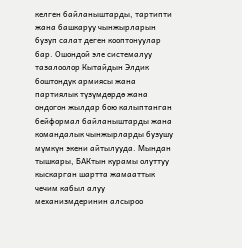келген байланыштарды, тартипти жана башкаруу чынжырларын бузуп салат деген кооптонуулар бар. Ошондой эле системалуу тазалоолор Кытайдын Элдик боштондук армиясы жана партиялык түзүмдөрдө жана ондогон жылдар бою калыптанган бейформал байланыштарды жана командалык чынжырларды бузушу мүмкүн экени айтылууда. Мындан тышкары, БАКтын курамы олуттуу кыскарган шартта жамааттык чечим кабыл алуу механизмдеринин алсыроо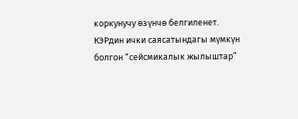коркунучу өзүнчө белгиленет.
КЭРдин ички саясатындагы мүмкүн болгон “сейсмикалык жылыштар”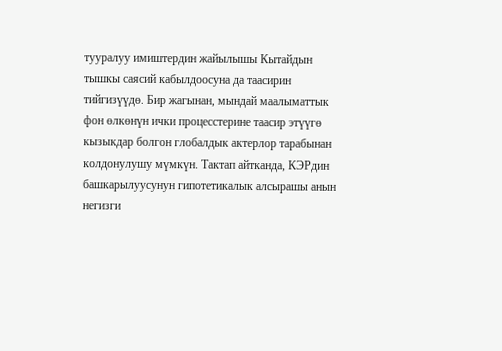тууралуу имиштердин жайылышы Кытайдын тышкы саясий кабылдоосуна да таасирин тийгизүүдө. Бир жагынан, мындай маалыматтык фон өлкөнүн ички процесстерине таасир этүүгө кызыкдар болгон глобалдык актерлор тарабынан колдонулушу мүмкүн. Тактап айтканда, КЭРдин башкарылуусунун гипотетикалык алсырашы анын негизги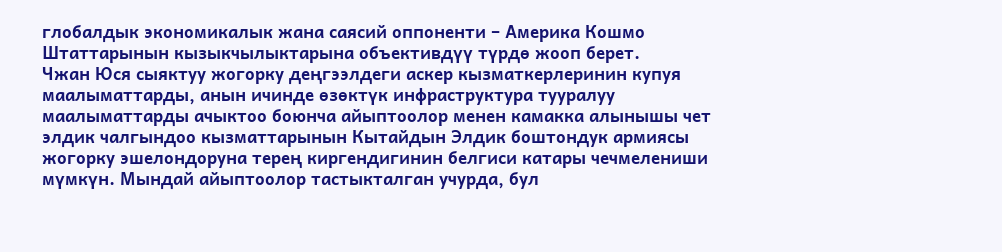глобалдык экономикалык жана саясий оппоненти – Америка Кошмо Штаттарынын кызыкчылыктарына объективдүү түрдө жооп берет.
Чжан Юся сыяктуу жогорку деңгээлдеги аскер кызматкерлеринин купуя маалыматтарды, анын ичинде өзөктүк инфраструктура тууралуу маалыматтарды ачыктоо боюнча айыптоолор менен камакка алынышы чет элдик чалгындоо кызматтарынын Кытайдын Элдик боштондук армиясы жогорку эшелондоруна терең киргендигинин белгиси катары чечмелениши мүмкүн. Мындай айыптоолор тастыкталган учурда, бул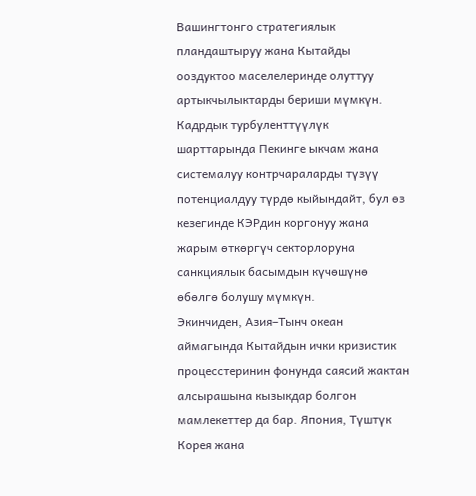Вашингтонго стратегиялык пландаштыруу жана Кытайды ооздуктоо маселелеринде олуттуу артыкчылыктарды бериши мүмкүн. Кадрдык турбуленттүүлүк шарттарында Пекинге ыкчам жана системалуу контрчараларды түзүү потенциалдуу түрдө кыйындайт, бул өз кезегинде КЭРдин коргонуу жана жарым өткөргүч секторлоруна санкциялык басымдын күчөшүнө өбөлгө болушу мүмкүн.
Экинчиден, Азия–Тынч океан аймагында Кытайдын ички кризистик процесстеринин фонунда саясий жактан алсырашына кызыкдар болгон мамлекеттер да бар. Япония, Түштүк Корея жана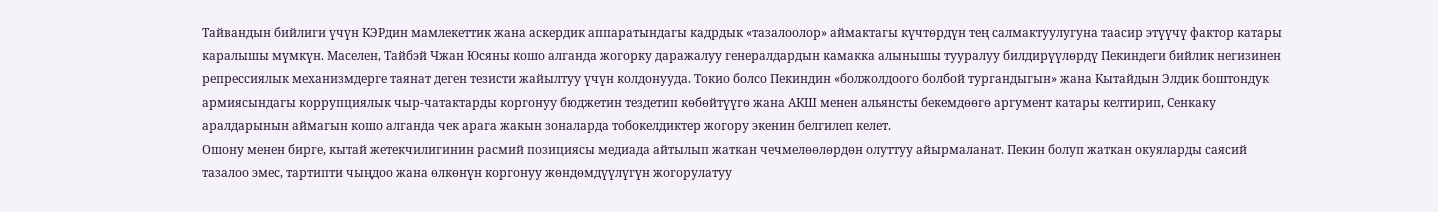Тайвандын бийлиги үчүн КЭРдин мамлекеттик жана аскердик аппаратындагы кадрдык «тазалоолор» аймактагы күчтөрдүн тең салмактуулугуна таасир этүүчү фактор катары каралышы мүмкүн. Маселен, Тайбэй Чжан Юсяны кошо алганда жогорку даражалуу генералдардын камакка алынышы тууралуу билдирүүлөрдү Пекиндеги бийлик негизинен репрессиялык механизмдерге таянат деген тезисти жайылтуу үчүн колдонууда. Токио болсо Пекиндин «болжолдоого болбой тургандыгын» жана Кытайдын Элдик боштондук армиясындагы коррупциялык чыр-чатактарды коргонуу бюджетин тездетип көбөйтүүгө жана АКШ менен альянсты бекемдөөгө аргумент катары келтирип, Сенкаку аралдарынын аймагын кошо алганда чек арага жакын зоналарда тобокелдиктер жогору экенин белгилеп келет.
Ошону менен бирге, кытай жетекчилигинин расмий позициясы медиада айтылып жаткан чечмелөөлөрдөн олуттуу айырмаланат. Пекин болуп жаткан окуяларды саясий тазалоо эмес, тартипти чыңдоо жана өлкөнүн коргонуу жөндөмдүүлүгүн жогорулатуу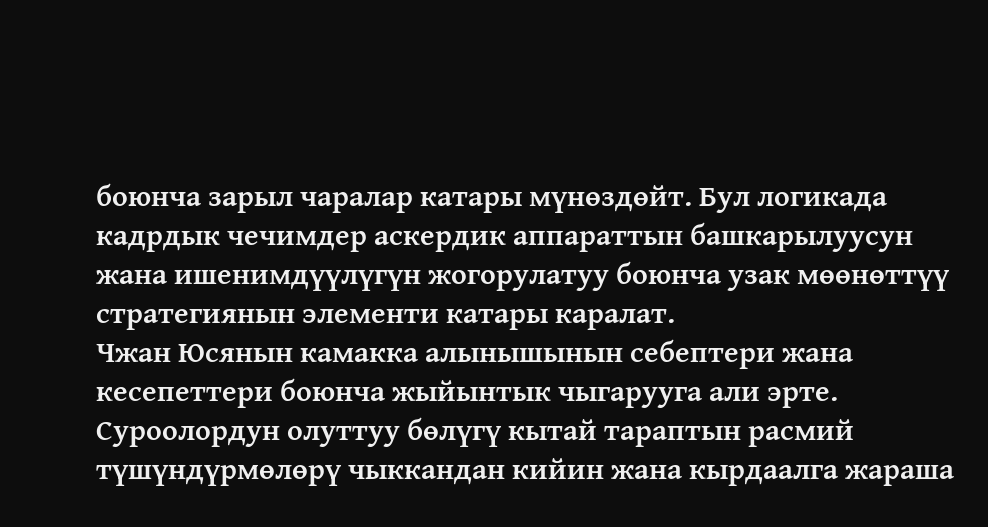боюнча зарыл чаралар катары мүнөздөйт. Бул логикада кадрдык чечимдер аскердик аппараттын башкарылуусун жана ишенимдүүлүгүн жогорулатуу боюнча узак мөөнөттүү стратегиянын элементи катары каралат.
Чжан Юсянын камакка алынышынын себептери жана кесепеттери боюнча жыйынтык чыгарууга али эрте. Суроолордун олуттуу бөлүгү кытай тараптын расмий түшүндүрмөлөрү чыккандан кийин жана кырдаалга жараша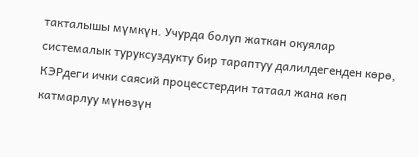такталышы мүмкүн. Учурда болуп жаткан окуялар системалык туруксуздукту бир тараптуу далилдегенден көрө, КЭРдеги ички саясий процесстердин татаал жана көп катмарлуу мүнөзүн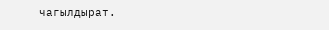чагылдырат.